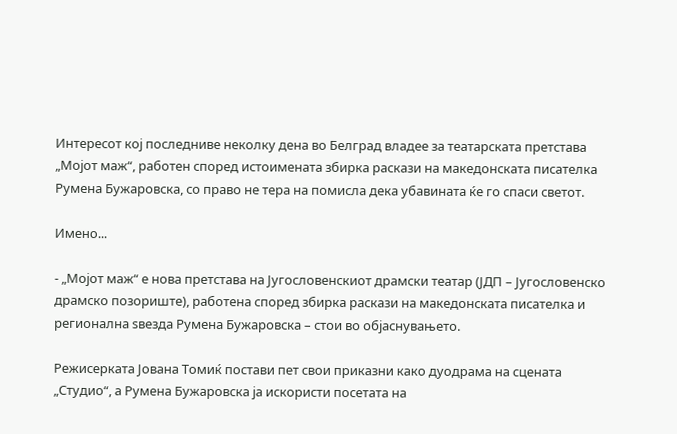Интересот кој последниве неколку дена во Белград владее за театарската претстава „Мојот маж“, работен според истоимената збирка раскази на македонската писателка Румена Бужаровска, со право не тера на помисла дека убавината ќе го спаси светот.

Имено...

- „Мојот маж“ е нова претстава на Југословенскиот драмски театар (ЈДП – Југословенско драмско позориште), работена според збирка раскази на македонската писателка и регионална ѕвезда Румена Бужаровска – стои во објаснувањето.

Режисерката Јована Томиќ постави пет свои приказни како дуодрама на сцената „Студио“, а Румена Бужаровска ја искористи посетата на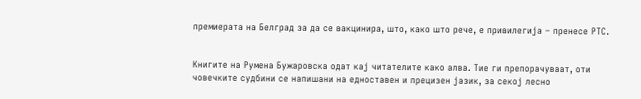премиерaта на Белград за да се вакцинира, што, како што рече, е привилегија – пренесе РТС.


Книгите на Румена Бужаровска одат кај читателите како алва. Тие ги препорачуваат, оти човечките судбини се напишани на едноставен и прецизен јазик, за секој лесно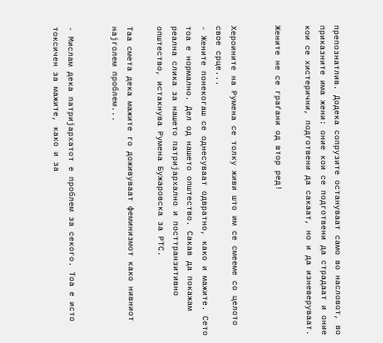препознатлив. Додека сопрузите остануваат само во насловот, во приказните има жени: оние кои се подготвени да страдаат и оние кои се хистерични, подготвени да сакаат, но и да изневеруваат.

Жените не се граѓани од втор ред!


Хероините на Румена се толку живи што им се смееме со целото свое срце...
- Жените понекогаш се однесуваат одвратно, како и мажите. Сето тоа е нормално. Дел од нашето општество. Сакав да покажам реална слика за нашето патријархално и посттранзитивно општество, истакнува Румена Бужаровска за РТС.

Таа смета дека мажите го доживуваат феминизмот како нивниот најголем проблем...


- Мислам дека патријархатот е проблем за секого. Тоа е исто токсичен за мажите, како и за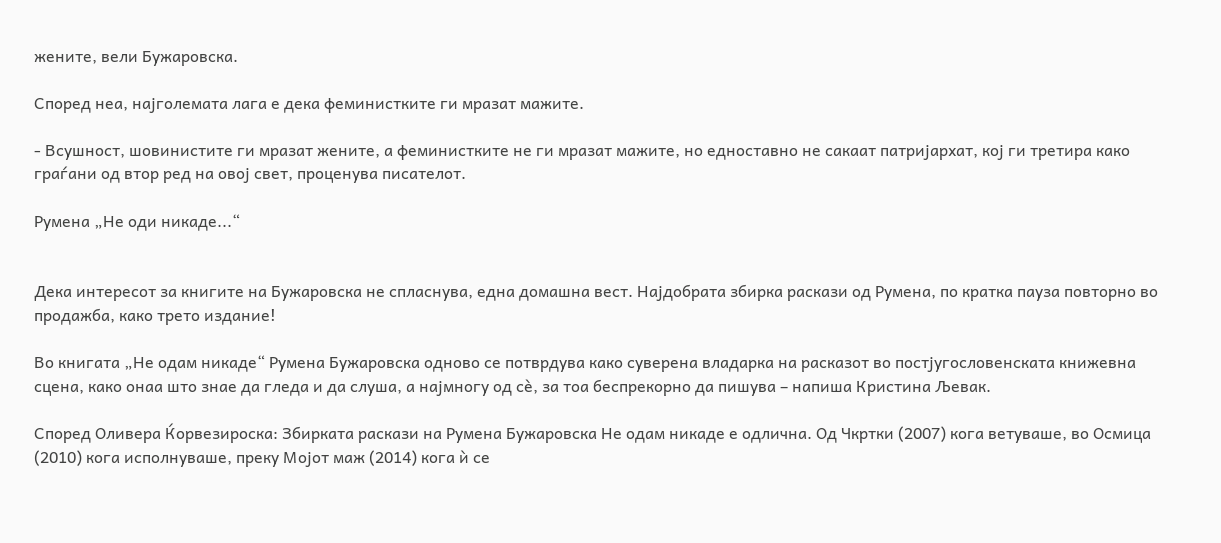жените, вели Бужаровска.

Според неа, најголемата лага е дека феминистките ги мразат мажите.

- Всушност, шовинистите ги мразат жените, а феминистките не ги мразат мажите, но едноставно не сакаат патријархат, кој ги третира како граѓани од втор ред на овој свет, проценува писателот.

Румена „Не оди никаде...“


Дека интересот за книгите на Бужаровска не спласнува, една домашна вест. Најдобрата збирка раскази од Румена, по кратка пауза повторно во продажба, како трето издание!

Во книгата „Не одам никаде“ Румена Бужаровска одново се потврдува како суверена владарка на расказот во постјугословенската книжевна сцена, како онаа што знае да гледа и да слуша, а најмногу од сè, за тоа беспрекорно да пишува – напиша Кристина Љевак.

Според Оливера Ќорвезироска: Збирката раскази на Румена Бужаровска Не одам никаде е одлична. Од Чкртки (2007) кога ветуваше, во Осмица (2010) кога исполнуваше, преку Мојот маж (2014) кога ѝ се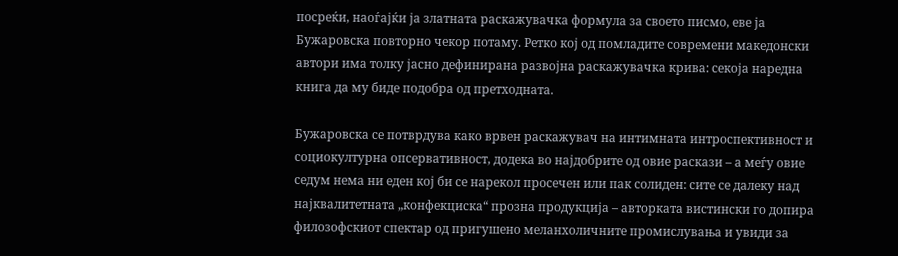посреќи, наоѓајќи ја златната раскажувачка формула за своето писмо, еве ја Бужаровска повторно чекор потаму. Ретко кој од помладите современи македонски автори има толку јасно дефинирана развојна раскажувачка крива: секоја наредна книга да му биде подобра од претходната.

Бужаровска се потврдува како врвен раскажувач на интимната интроспективност и социокултурна опсервативност, додека во најдобрите од овие раскази – а меѓу овие седум нема ни еден кој би се нарекол просечен или пак солиден: сите се далеку над најквалитетната „конфекциска“ прозна продукција – авторката вистински го допира  филозофскиот спектар од пригушено меланхоличните промислувања и увиди за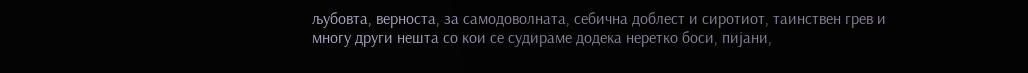љубовта, верноста, за самодоволната, себичнa доблест и сиротиот, таинствен грев и многу други нешта со кои се судираме додека неретко боси, пијани,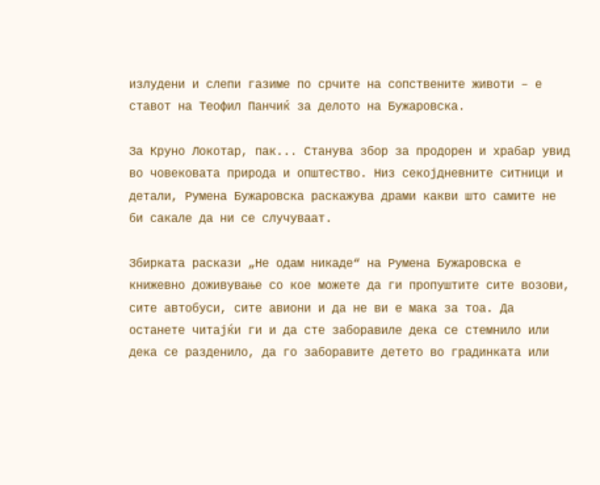излудени и слепи газиме по срчите на сопствените животи – е ставот на Теофил Панчиќ за делото на Бужаровска.

За Круно Локотар, пак... Станува збор за продорен и храбар увид во човековата природа и општество. Низ секојдневните ситници и детали, Румена Бужаровска раскажува драми какви што самите не би сакале да ни се случуваат.

Збирката раскази „Не одам никаде“ на Румена Бужаровска е книжевно доживување со кое можете да ги пропуштите сите возови, сите автобуси, сите авиони и да не ви е мака за тоа. Да останете читајќи ги и да сте заборавиле дека се стемнило или дека се разденило, да го заборавите детето во градинката или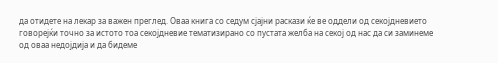да отидете на лекар за важен преглед. Оваа книга со седум сјајни раскази ќе ве оддели од секојдневието говорејќи точно за истото тоа секојдневие тематизирано со пустата желба на секој од нас да си заминеме од оваа недојдија и да бидеме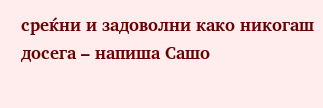среќни и задоволни како никогаш досега – напиша Сашо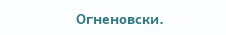Огненовски.